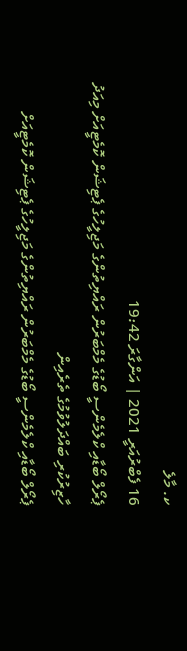ކ. މާލެ
16 ފެބްރުއަރީ 2021 | އަންގާރަ 19:42
ޕެރޯލް ބޯޑާއި ކްލެމެންސީ ބޯޑުގެ މެމްބަރުން ރައްޔިތުންގެ މަޖިލީހުގެ ޕެޓިޝަން ކޮމެޓީއަށް މިއަދު ހާޒިރުކުރި ބައްދަލުވުމުގެ ތެރެއިން
ޕެރޯލް ބޯޑާއި ކްލެމެންސީ ބޯޑުގެ މެމްބަރުން ރައްޔިތުންގެ މަޖިލީހުގެ ޕެޓިޝަން ކޮމެޓީއަށް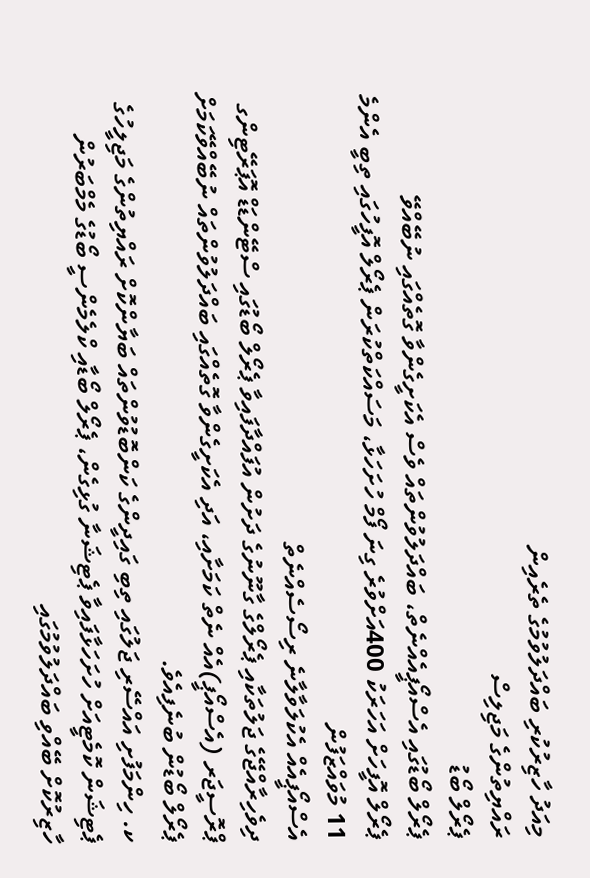މިއަދު ހާޒިރުކުރި ބައްދަލުވުމުގެ ތެރެއިން
ރައްޔިތުންގެ މަޖިލިސް
ޕެރޯލް ބޯޑު
ޕެރޯލް ބޯޑުގައި އެސްއޯޕީއެއްނެތް، ބައްދަލުވުންތައް ވެސް އެކަށީގެންވާ ގޮތެއްގައި ނުބޭއްވޭ
ޕެރޯލް އޮފީހަށް އަހަރަކު 400އަށްވުރެ ގިނަ ފޯމް ހުށަހަޅާ، މަސައްކަތްކުރަން ޕެރޯލް އޮފީހުގައި ތިބީ އެންމެ 11 މުވައްޒަފުން
އެސްއޯޕީއެއް އެކުލަވާލާނެ ރިސޯސެއްނެތް
ދިވެހިރާއްޖޭގެ ޖަލުތަކާއި ޕެރޯލްގެ ގާނޫނުގެ ދަށުން އުފައްދާފައިވާ ޕެރޯލް ބޯޑުގައި ސްޓޭންޑަޑް އޮޕަރޭޓިންގ ޕްރޮސީޖަރ (އެސްއޯޕީ)އެއް ނެތް ކަމަށާއި، އަދި އެކަށީގެންވާ ގޮތެއްގައި ބައްދަލުވުންތައް ނުބޭއްވޭކަމަށް ޕެރޯލް ބޯޑުން ބުނެފިއެވެ.
ކ. ހިންމަފުށި އައްސޭރި ޖަލުގައި ތިބި ގައިދީންގެ ކަންބޮޑުވުންތައް ބަޔާންކޮށް ރައްޔިތުންގެ މަޖިލީހުގެ ޕެޓިޝަން ކޮމެޓީއަށް ހުށަހަޅާފައިވާ ޕެޓިޝަނާ ގުޅިގެން، ޕެރޯލް ބޯޑާއި ކްލެމެންސީ ބޯޑުގެ މެމްބަރުން ހާޒިރުކޮށް ބޭއްވި ބައްދަލުވުމުގައި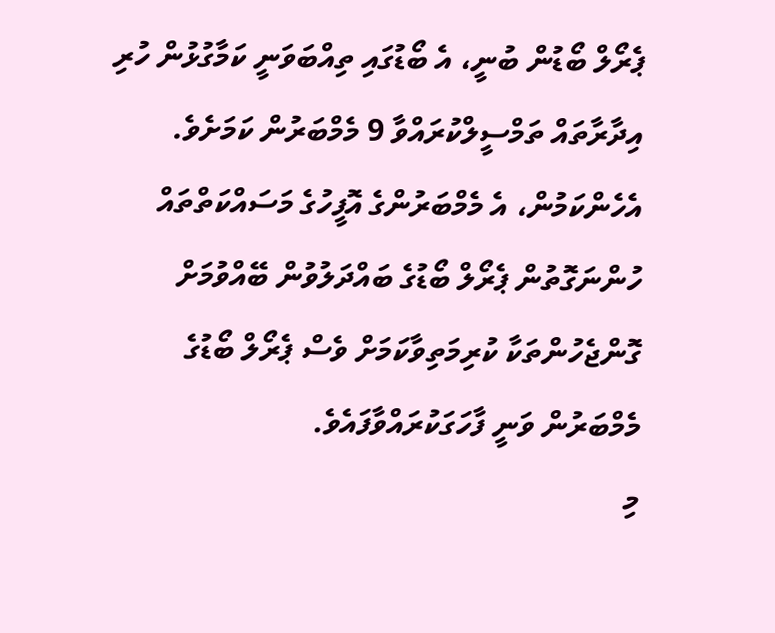ޕެރޯލް ބޯޑުން ބުނީ، އެ ބޯޑުގައި ތިއްބަވަނީ ކަމާގުޅުން ހުރި އިދާރާތައް ތަމްސީލްކުރައްވާ 9 މެމްބަރުން ކަމަށެވެ. އެހެންކަމުން، އެ މެމްބަރުންގެ އޮފީހުގެ މަސައްކަތްތައް ހުންނަގޮތުން ޕެރޯލް ބޯޑުގެ ބައްދަލުވުން ބޭއްވުމަށް ގޮންޖެހުންތަކާ ކުރިމަތިވާކަމަށް ވެސް ޕެރޯލް ބޯޑުގެ މެމްބަރުން ވަނީ ފާހަގަކުރައްވާފައެވެ.
މި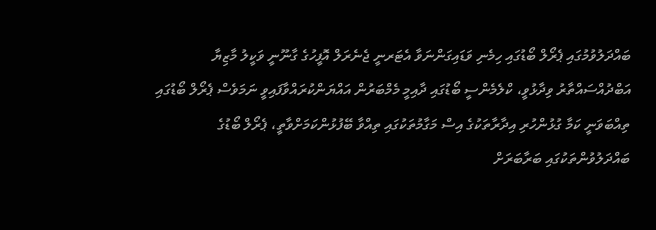ބައްދަލުވުމުގައި ޕެރޯލް ބޯޑުގައި ހިމެނި ވަޑައިގަންނަވާ އެޓަރނީ ޖެނެރަލް އޮފީހުގެ ގާނޫނީ ވަކީލު މާޒިޔާ އަބްދުއްސައްތާރު ވިދާޅުވީ، ކްލެމެންސީ ބޯޑުގައި ދާއިމީ މެމްބަރުން އައްޔަންކުރައްވާފައިވީ ނަމަވެސް ޕެރޯލް ބޯޑުގައި ތިއްބަވަނީ ކަމާ ގުޅުންހުރި އިދާރާތަކުގެ އިސް މަގާމުތަކުގައި ތިއްވާ ބޭފުޅުންކަމަށްވާތީ، ޕެރޯލް ބޯޑުގެ ބައްދަލުވުންތަކުގައި ބަރާބަރަށް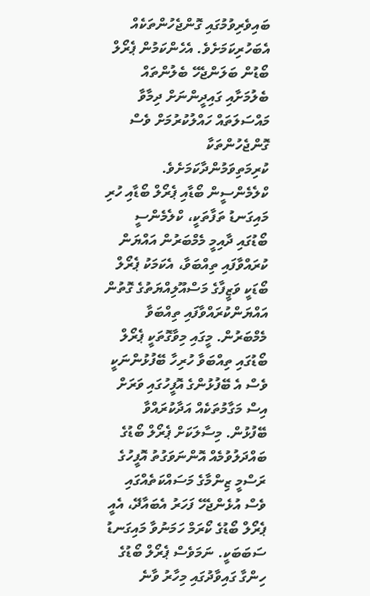ބައިވެރިވުމުގައި ގޮންޖެހުންތަކެއް އެބަހުރިކަމަށެވެ. އެހެންކަމުން ޕެރޯލް ބޯޑުން ބަލަންޖެހޭ ބެލުންތައް ބެލުމަށާއި ގައިދީންނަށް ދިމާވާ މައްސަލަތައް ހައްލުކުރުމަށް ވެސް ގޮންޖެހުންތަކާ ކުރިމަތިވަމުންދާކަމަށެވެ.
ކްލެމެންސީން ބޯޑާއި ޕެރޯލް ބޯޑާއި ހުރި މައިގަނޑު ތަފާތަކީ، ކްލެމެންސީ ބޯޑުގައި ދާއިމީ މެމްބަރުން އައްޔަން ކުރައްވާފައި ތިއްބަވާ، އެކަމަކު ޕެރޯލް ބޯޑަކީ ވަޒީފާގެ މަސްއޫލިއްޔަތުގެ ގޮތުން އައްޔަންކުރައްވާފައި ތިއްބަވާ މެމްބަރުން. މީގައި މިވާގޮތަކީ ޕެރޯލް ބޯޑުގައި ތިއްބަވާ ހުރިހާ ބޭފުޅުންނަކީ ވެސް އެ ބޭފުޅުންގެ އޮފީހުގައި ވަރަށް އިސް މަގާމުތަކެއް އަދާކުރައްވާ ބޭފުޅުން. މިސާލަކަށް ޕެރޯލް ބޯޑުގެ ބައްދަލުވުމެއް އޮންނަވަގުތު އޮފީހުގެ ރަސްމީ ޒިންމާގެ މަސައްކަތެއްގައި ވެސް އުޅެންޖެހޭ ފަހަރު އެބައާދޭ، އެއީ ޕެރޯލް ބޯޑުގެ ކޯރަމް ހަމަނުވާ މައިގަނޑު ސަބަބަކީ. ނަމަވެސް ޕެރޯލް ބޯޑުގެ ހިންގާ ގައިވާދުގައި މިހާރު ވާނެ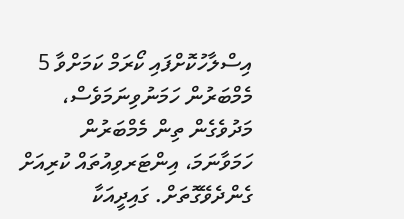އިސްލާހުކޮށްފައި ކޯރަމް ކަމަށްވާ 5 މެމްބަރުން ހަމަނުވިނަމަވެސް، މަދުވެގެން ތިން މެމްބަރުން ހަމަވާނަމަ، އިންޓަރވިއުތައް ކުރިއަށް ގެންދެވޭގޮތަށް. ގައިދީއަކާ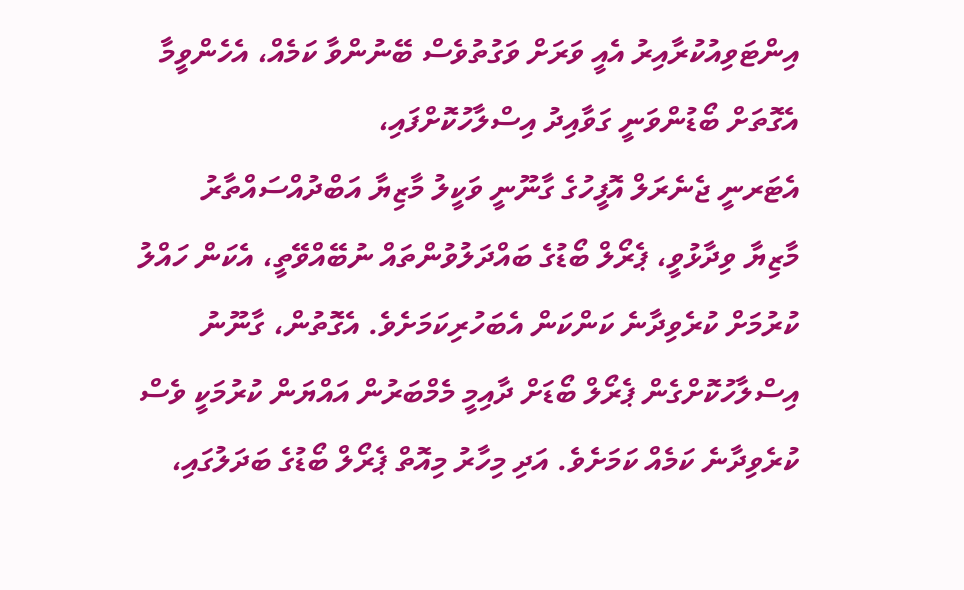އިންޓަވިއުކުރާއިރު އެއީ ވަރަށް ވަގުތުވެސް ބޭނުންވާ ކަމެއް، އެހެންވީމާ އެގޮތަށް ބޯޑުންވަނީ ގަވާއިދު އިސްލާހުކޮށްފައި،
އެޓަރނީ ޖެނެރަލް އޮފީހުގެ ގާނޫނީ ވަކީލު މާޒިޔާ އަބްދުއްސައްތާރު
މާޒިޔާ ވިދާޅުވީ، ޕެރޯލް ބޯޑުގެ ބައްދަލުވުންތައް ނުބޭއްވޭތީ، އެކަން ހައްލު ކުރުމަށް ކުރެވިދާނެ ކަންކަން އެބަހުރިކަމަށެވެ. އެގޮތުން، ގާނޫނު އިސްލާހުކޮށްގެން ޕެރޯލް ބޯޑަށް ދާއިމީ މެމްބަރުން އައްޔަން ކުރުމަކީ ވެސް ކުރެވިދާނެ ކަމެއް ކަމަށެވެ. އަދި މިހާރު މިއޮތް ޕެރޯލް ބޯޑުގެ ބަދަލުގައި،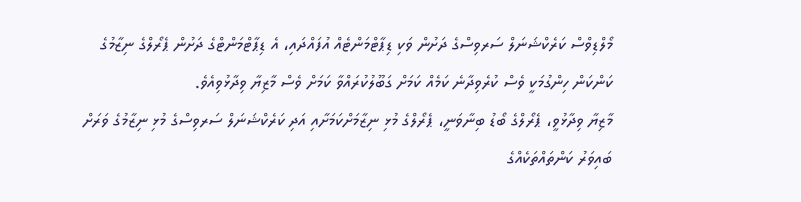މޯލްޑިވްސް ކަރެކްޝަނަލް ސަރވިސްގެ ދަށުން ވަކި ޑިޕާޓްމަންޓެއް އުފައްދައި، އެ ޑިޕާޓްމަންޓްގެ ދަށުން ޕެރޯލްގެ ނިޒާމުގެ ކަންކަން ހިންގުމަކީ ވެސް ކުރެވިދާނެ ކަމެއް ކަމަށް ގަބޫލުކުރައްވާ ކަމަށް ވެސް މާޒިޔާ ވިދާޅުވިއެވެ.
މާޒިޔާ ވިދާޅުވީ، ޕެރޯލްގެ ބޯޑު ބިނާވަނީ، ޕެރޯލްގެ މުޅި ނިޒާމަށްކަމަށާއި އަދި ކަރެކްޝަނަލް ސަރވިސްގެ މުޅި ނިޒާމުގެ ވަރަށް ބައިވަރު ކަންތައްތަކެއްގެ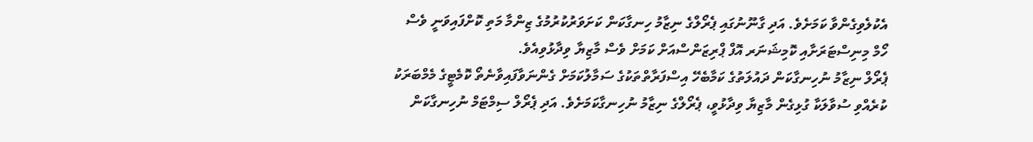އެކުލެވިގެންވާ ކަމަށެވެ. އަދި ގާނޫނުގައި ޕެރޯލްގެ ނިޒާމު ހިނގާކަން ކަށަވަރުކުރުމުގެ ޒިންމާ މަތި ކޮށްފައިވަނީ ވެސް ހޯމް މިނިސްޓަރަށާއި ކޮމިޝަނަރ އޮފް ޕްރިޒަންސްއަށް ކަމަށް ވެސް މާޒިޔާ ވިދާޅުވިއެވެ.
ޕެރޯލް ނިޒާމު ނުހިނގާކަން ދައުލަތުގެ ކަމާބެހޭ އިސްފަރާތްތަކުގެ ސަމާލުކަމަށް ގެންނަވާފައިވާނެތޯ ކޮމެޓީގެ މެމްބަރަކު ކުރެއްވި ސުވާލަކާ ގުޅިގެން މާޒިޔާ ވިދާޅުވީ، ޕެރޯލްގެ ނިޒާމު ނުހިނގާކަމަށެވެ. އަދި ޕެރޯލް ސިމްޓަމް ނުހިނގާކަން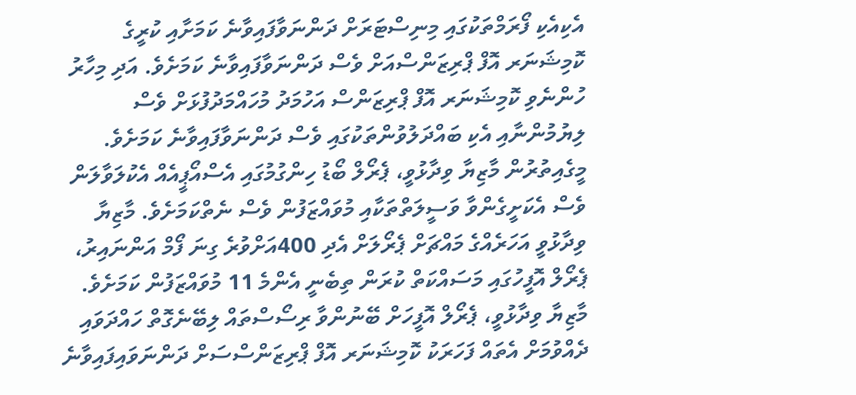އެކިއެކި ފޯރަމްތަކުގައި މިނިސްޓަރަށް ދަންނަވާފައިވާނެ ކަމަށާއި ކުރީގެ ކޮމިޝަނަރ އޮފް ޕްރިޒަންސްއަށް ވެސް ދަންނަވާފައިވާނެ ކަމަށެވެ. އަދި މިހާރު ހުންނެވި ކޮމިޝަނަރ އޮފް ޕްރިޒަންސް އަހުމަދު މުހައްމަދުފުޅަށް ވެސް ލިޔުމުންނާއި އެކި ބައްދަލުވުންތަކުގައި ވެސް ދަންނަވާފައިވާނެ ކަމަށެވެ.
މީގެއިތުރުން މާޒިޔާ ވިދާޅުވީ، ޕެރޯލް ބޯޑު ހިންގުމުގައި އެސްއޯޕީއެއް އެކުލަވާލަން ވެސް އެކަށީގެންވާ ވަސީލަތްތަކާއި މުވައްޒަފުން ވެސް ނެތްކަމަށެވެ. މާޒިޔާ ވިދާޅުވީ އަހަރެއްގެ މައްޗަށް ޕެރޯލަށް އެދި 400އަށްވުރެ ގިނަ ފޯމް އަންނައިރު، ޕެރޯލް އޮފީހުގައި މަސައްކަތް ކުރަން ތިބެނީ އެންމެ 11 މުވައްޒަފުން ކަމަށެވެ. މާޒިޔާ ވިދާޅުވީ، ޕެރޯލް އޮފީހަށް ބޭނުންވާ ރިސޯސްތައް ލިބޭނެގޮތް ހައްދަވައި ދެއްވުމަށް އެތައް ފަހަރަކު ކޮމިޝަނަރ އޮފް ޕްރިޒަންސްސަށް ދަންނަވައިފައިވާނެ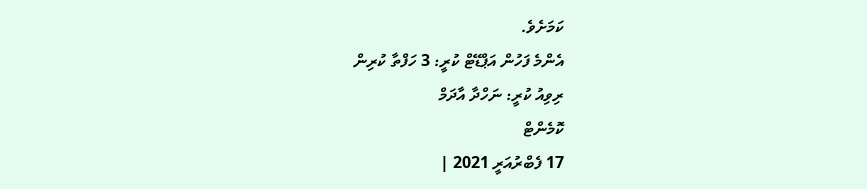ކަމަށެވެ.
އެންމެ ފަހުން އަޕްޑޭޓް ކުރީ: 3 ހަފްތާ ކުރިން
ރިވިއު ކުރީ: ނަހްދާ އާދަމް
ކޮމެންޓް
17 ފެބްރުއަރީ 2021 |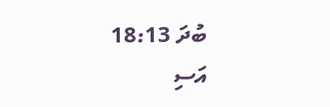ބުދަ 18:13
އަސި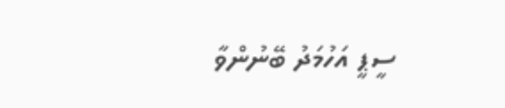ސީޕީ އަހުމަދު ބޭނުންވާ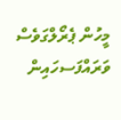މީހުން ޕެރޯލްގަވެސް ވަރައްފަސހައިން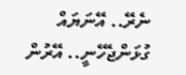ނެރޭ.. އޭނަޔައް ގުޅަންޖެހޭނީ.. އޭރުން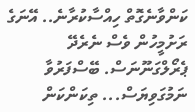ކަންވާނެގޮތް ހިއްސާކުރާނެ.. އޭނަގެ ރަށުމީހުން ވެސް ނެރެދޭ ޕެރޯލްގަނޫނަސް. ބޭސްފަރުވާ ނަމުގަވިޔަސް... ތިކަންކަން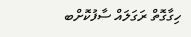ހިގާގޮތް ރަގަލައް ސާފުކޮށްބ